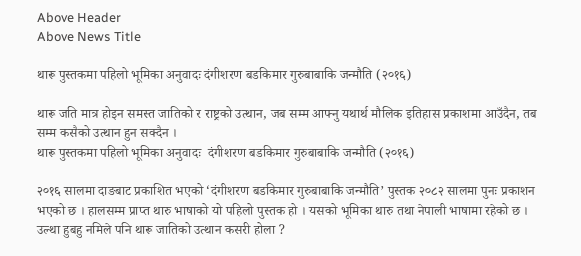Above Header
Above News Title

थारू पुस्तकमा पहिलो भूमिका अनुवादः दंगीशरण बडकिमार गुरुबाबाकि जन्मौति (२०१६)

थारू जति मात्र होइन समस्त जातिको र राष्ट्रको उत्थान, जब सम्म आफ्नु यथार्थ मौलिक इतिहास प्रकाशमा आउँदैन, तब सम्म कसैको उत्थान हुन सक्दैन ।
थारू पुस्तकमा पहिलो भूमिका अनुवादः  दंगीशरण बडकिमार गुरुबाबाकि जन्मौति (२०१६)

२०१६ सालमा दाङबाट प्रकाशित भएको ‘दंगीशरण बडकिमार गुरुबाबाकि जन्मौति’ पुस्तक २०८२ सालमा पुनः प्रकाशन भएको छ । हालसम्म प्राप्त थारु भाषाको यो पहिलो पुस्तक हो । यसको भूमिका थारु तथा नेपाली भाषामा रहेको छ । उल्था हुबहु नमिले पनि थारू जातिको उत्थान कसरी होला ?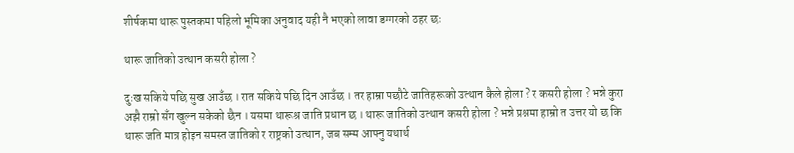शीर्षकमा थारू पुस्तकमा पहिलो भूमिका अनुवाद यही नै भएको लावा डग्गरको ठहर छः

थारू जातिको उत्थान कसरी होला ?

दुःख सकिये पछि सुख आउँछ । रात सकिये पछि दिन आउँछ । तर हाम्रा पछौटे जातिहरूको उत्थान कैले होला ? र कसरी होला ? भन्ने कुरा अझै राम्रो सँग खुल्न सकेको छैन । यसमा थारूश्र जाति प्रधान छ । थारू जातिको उत्थान कसरी होला ? भन्ने प्रश्नमा हाम्रो त उत्तर यो छ कि थारू जति मात्र होइन समस्त जातिको र राष्ट्रको उत्थान, जब सम्म आफ्नु यथार्थ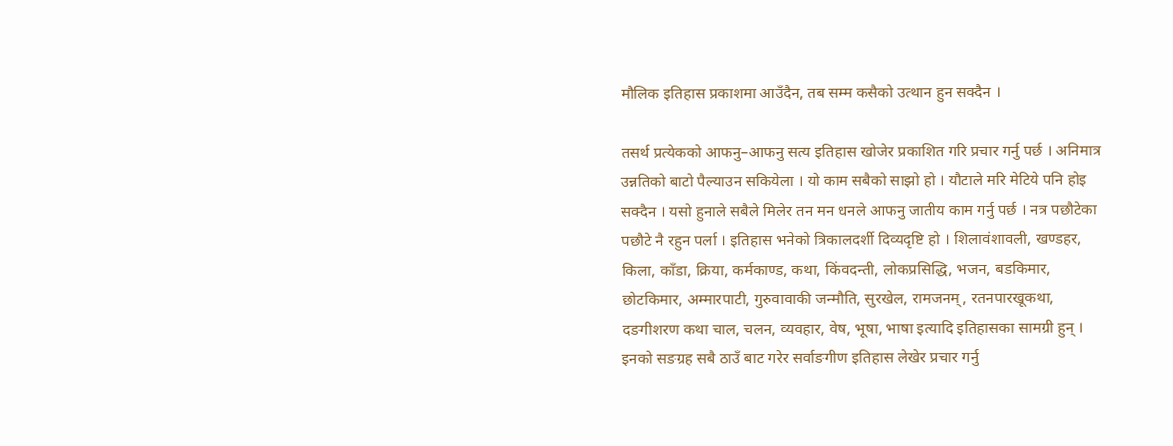मौलिक इतिहास प्रकाशमा आउँदैन, तब सम्म कसैको उत्थान हुन सक्दैन ।

तसर्थ प्रत्येकको आफनु–आफनु सत्य इतिहास खोजेर प्रकाशित गरि प्रचार गर्नु पर्छ । अनिमात्र उन्नतिको बाटो पैल्याउन सकियेला । यो काम सबैको साझो हो । यौटाले मरि मेटिये पनि होइ सक्दैन । यसो हुनाले सबैले मिलेर तन मन धनले आफनु जातीय काम गर्नु पर्छ । नत्र पछौटेका पछौटे नै रहुन पर्ला । इतिहास भनेको त्रिकालदर्शी दिव्यदृष्टि हो । शिलावंशावली, खण्डहर, किला, काँडा, क्रिया, कर्मकाण्ड, कथा, किंवदन्ती, लोकप्रसिद्धि, भजन, बडकिमार, छोटकिमार, अम्मारपाटी, गुरुवावाकी जन्मौति, सुरखेल, रामजनम्, रतनपारखूकथा, दङगीशरण कथा चाल, चलन, व्यवहार, वेष, भूषा, भाषा इत्यादि इतिहासका सामग्री हुन् । इनको सङग्रह सबै ठाउँ बाट गरेर सर्वाङगीण इतिहास लेखेर प्रचार गर्नु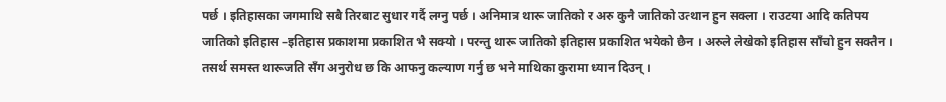पर्छ । इतिहासका जगमाथि सबै तिरबाट सुधार गर्दै लग्नु पर्छ । अनिमात्र थारू जातिको र अरु कुनै जातिको उत्थान हुन सक्ला । राउटया आदि कतिपय जातिको इतिहास –इतिहास प्रकाशमा प्रकाशित भै सक्यो । परन्तु थारू जातिको इतिहास प्रकाशित भयेको छैन । अरुले लेखेको इतिहास साँचो हुन सक्तैन । तसर्थ समस्त थारूजति सँग अनुरोध छ कि आफनु कल्याण गर्नु छ भने माथिका कुरामा ध्यान दिउन् ।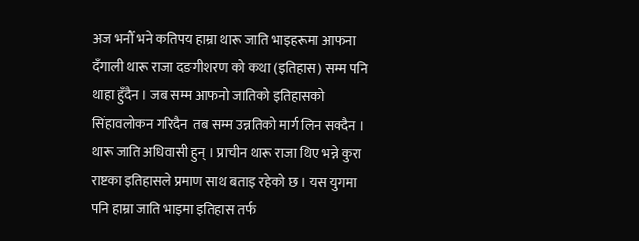अज भनौँ भने कतिपय हाम्रा थारू जाति भाइहरूमा आफना दँगाली थारू राजा दङगीशरण को कथा (इतिहास) सम्म पनि थाहा हुँदैन । जब सम्म आफनो जातिको इतिहासको सिंहावलोकन गरिदैन  तब सम्म उन्नतिको मार्ग लिन सक्दैन । थारू जाति अधिवासी हुन् । प्राचीन थारू राजा थिए भन्ने कुरा राष्टका इतिहासले प्रमाण साथ बताइ रहेको छ । यस युगमा पनि हाम्रा जाति भाइमा इतिहास तर्फ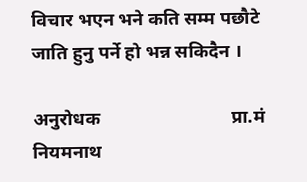विचार भएन भने कति सम्म पछौटे जाति हुनु पर्ने हो भन्न सकिदैन ।

अनुरोधक                            प्रा.मं नियमनाथ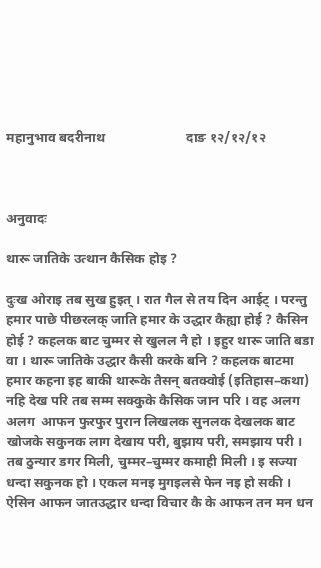महानुभाव बदरीनाथ                        दाङ १२/१२/१२



अनुवादः

थारू जातिके उत्थान कैसिक होइ ?

दुःख ओराइ तब सुख हुइत् । रात गैल से तय दिन आईट् । परन्तु हमार पाछे पीछरलक् जाति हमार के उद्धार कैह्या होई ? कैसिन होई ? कहलक बाट चुम्मर से खुलल नै हो । इहुर थारू जाति बडा वा । थारू जातिके उद्धार कैसी करके बनि ? कहलक बाटमा हमार कहना इह बाकी थारूके तैसन् बतक्वोई (इतिहास–कथा) नहि देख परि तब सम्म सक्कुके कैसिक जान परि । वह अलग अलग  आफन फुरफुर पुरान लिखलक सुनलक देखलक बाट खोजके सकुनक लाग देखाय परी, बुझाय परी, समझाय परी । तब ठुन्यार डगर मिली, चुम्मर–चुम्मर कमाही मिली । इ सज्या धन्दा सकुनक हो । एकल मनइ मुगइलसे फेन नइ हो सकी । ऐसिन आफन जातउद्धार धन्दा विचार कै के आफन तन मन धन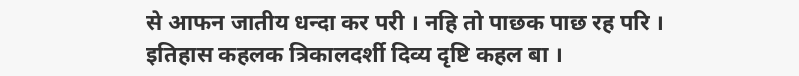से आफन जातीय धन्दा कर परी । नहि तो पाछक पाछ रह परि । इतिहास कहलक त्रिकालदर्शी दिव्य दृष्टि कहल बा ।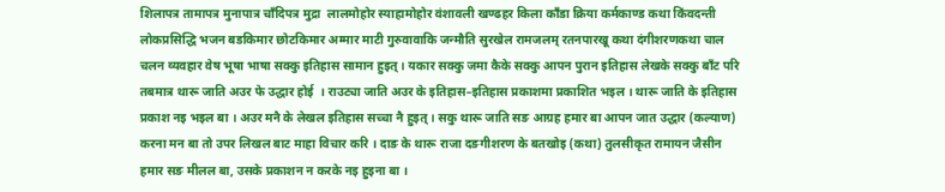शिलापत्र तामापत्र मुनापात्र चाँदिपत्र मुद्रा  लालमोहोर स्याहामोहोर वंशावली खण्ढहर किला काँडा क्रिया कर्मकाण्ड कथा किंवदन्ती लोकप्रसिद्धि भजन बडकिमार छोटकिमार अम्मार माटी गुरुवावाकि जन्मौति सुरखेल रामजलम् रतनपारखू कथा दंगीशरणकथा चाल चलन व्यवहार वेष भूषा भाषा सक्कु इतिहास सामान हुइत् । यकार सक्कु जमा कैके सक्कु आपन पुरान इतिहास लेखके सक्कु बाँट परि तबमात्र थारू जाति अउर फे उद्धार होई  । राउट्या जाति अउर के इतिहास–इतिहास प्रकाशमा प्रकाशित भइल । थारू जाति के इतिहास प्रकाश नइ भइल बा । अउर मनै के लेखल इतिहास सच्चा नै हुइत् । सकु थारू जाति सङ आग्रह हमार बा आपन जात उद्धार (कल्याण) करना मन बा तो उपर लिखल बाट माहा विचार करि । दाङ के थारू राजा दङगीशरण के बतखोइ (कथा) तुलसीकृत रामायन जैसीन हमार सङ मीलल बा, उसके प्रकाशन न करके नइ हुइना बा ।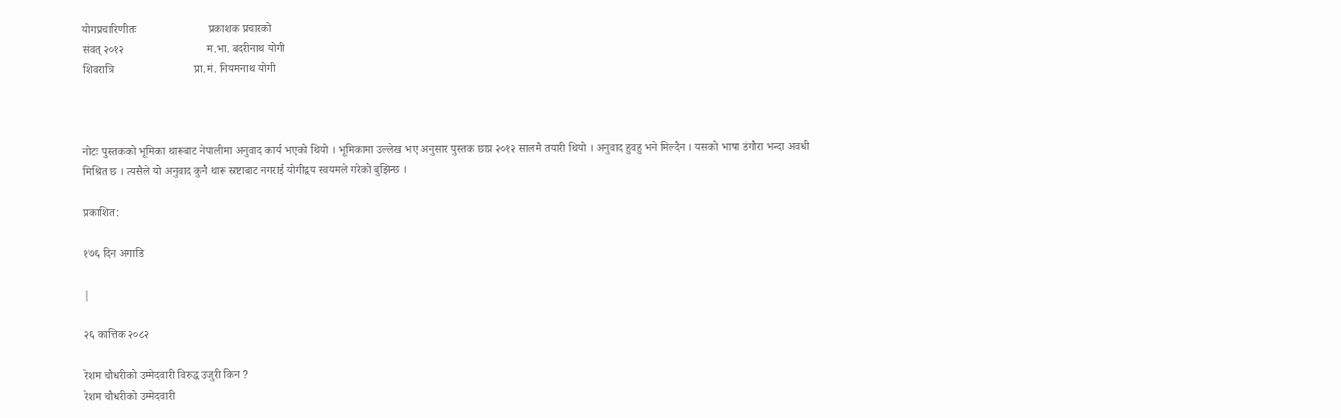योगप्रचारिणीतः                         प्रकाशक प्रचारको
संवत् २०१२                             म.भा. बदरीनाथ योगी
शिवरात्रि                            प्रा.मं. नियमनाथ योगी



नोटः पुस्तकको भूमिका थारूबाट नेपालीमा अनुवाद कार्य भएको थियो । भूमिकामा उल्लेख भए अनुसार पुस्तक छाप्न २०१२ सालमै तयारी थियो । अनुवाद हुवहु भने मिल्दैन । यसको भाषा डंगौरा भन्दा अवधी मिश्रित छ । त्यसैले यो अनुवाद कुनै थारू स्रष्टाबाट नगराई योगीद्वय स्वयमले गरेको बुझिन्छ ।

प्रकाशित:

१७६ दिन अगाडि

|

२६ कात्तिक २०८२

रेशम चौधरीको उम्मेदवारी विरुद्ध उजुरी किन ?
रेशम चौधरीको उम्मेदवारी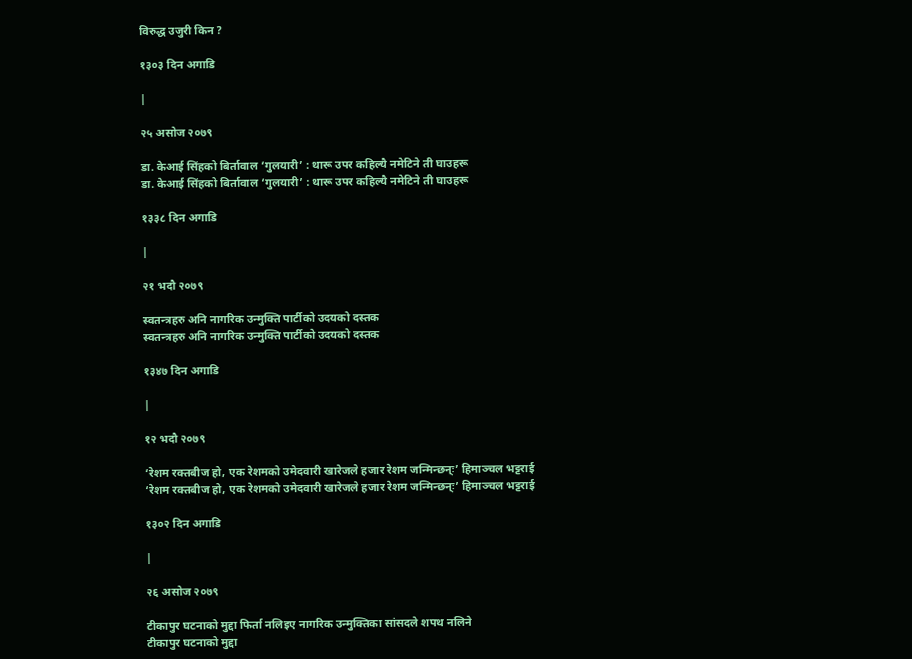विरुद्ध उजुरी किन ?

१३०३ दिन अगाडि

|

२५ असोज २०७९

डा. केआई सिंहको बिर्तावाल ‘गुलयारी’ : थारू उपर कहिल्यै नमेटिने ती घाउहरू
डा. केआई सिंहको बिर्तावाल ‘गुलयारी’ : थारू उपर कहिल्यै नमेटिने ती घाउहरू

१३३८ दिन अगाडि

|

२१ भदौ २०७९

स्वतन्त्रहरु अनि नागरिक उन्मुक्ति पार्टीको उदयको दस्तक
स्वतन्त्रहरु अनि नागरिक उन्मुक्ति पार्टीको उदयको दस्तक

१३४७ दिन अगाडि

|

१२ भदौ २०७९

‘रेशम रक्तबीज हो, एक रेशमको उमेदवारी खारेजले हजार रेशम जन्मिन्छन्ः’ हिमाञ्चल भट्टराई
‘रेशम रक्तबीज हो, एक रेशमको उमेदवारी खारेजले हजार रेशम जन्मिन्छन्ः’ हिमाञ्चल भट्टराई

१३०२ दिन अगाडि

|

२६ असोज २०७९

टीकापुर घटनाको मुद्दा फिर्ता नलिइए नागरिक उन्मुक्तिका सांसदले शपथ नलिने
टीकापुर घटनाको मुद्दा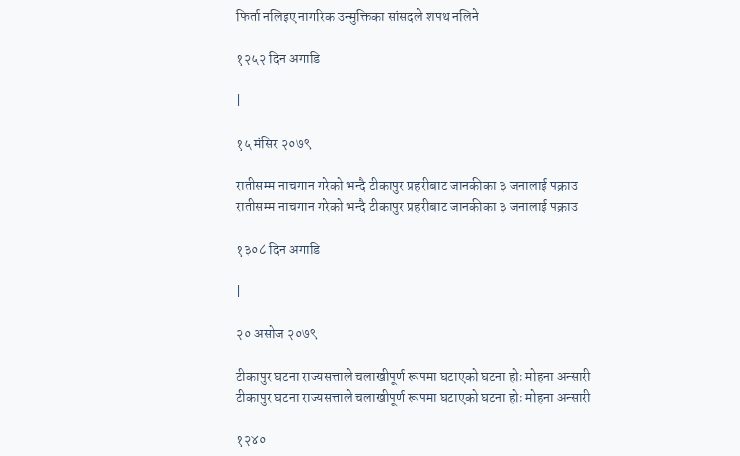फिर्ता नलिइए नागरिक उन्मुक्तिका सांसदले शपथ नलिने

१२५२ दिन अगाडि

|

१५ मंसिर २०७९

रातीसम्म नाचगान गरेको भन्दै टीकापुर प्रहरीबाट जानकीका ३ जनालाई पक्राउ
रातीसम्म नाचगान गरेको भन्दै टीकापुर प्रहरीबाट जानकीका ३ जनालाई पक्राउ

१३०८ दिन अगाडि

|

२० असोज २०७९

टीकापुर घटना राज्यसत्ताले चलाखीपूर्ण रूपमा घटाएको घटना होः मोहना अन्सारी
टीकापुर घटना राज्यसत्ताले चलाखीपूर्ण रूपमा घटाएको घटना होः मोहना अन्सारी

१२४०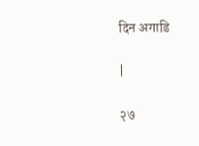दिन अगाडि

|

२७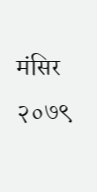मंसिर २०७९